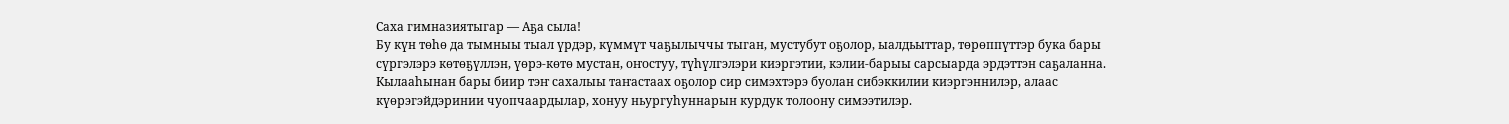Саха гимназиятыгар — Аҕа сыла!
Бу күн төһө да тымныы тыал үрдэр, күммүт чаҕылыччы тыган, мустубут оҕолор, ыалдьыттар, төрөппүттэр бука бары сүргэлэрэ көтөҕүллэн, үөрэ-көтө мустан, оҥостуу, түһүлгэлэри киэргэтии, кэлии-барыы сарсыарда эрдэттэн саҕаланна. Кылааһынан бары биир тэҥ сахалыы таҥастаах оҕолор сир симэхтэрэ буолан сибэккилии киэргэннилэр, алаас күөрэгэйдэринии чуопчаардылар, хонуу ньургуһуннарын курдук толоону симээтилэр.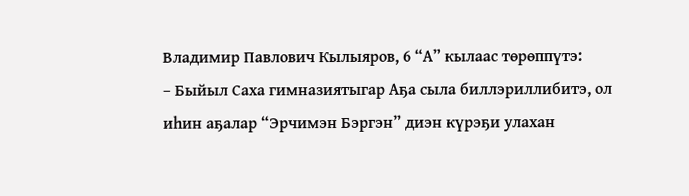Владимир Павлович Кылыяров, 6 “А” кылаас төрөппүтэ:
– Быйыл Саха гимназиятыгар Аҕа сыла биллэриллибитэ, ол иһин аҕалар “Эрчимэн Бэргэн” диэн күрэҕи улахан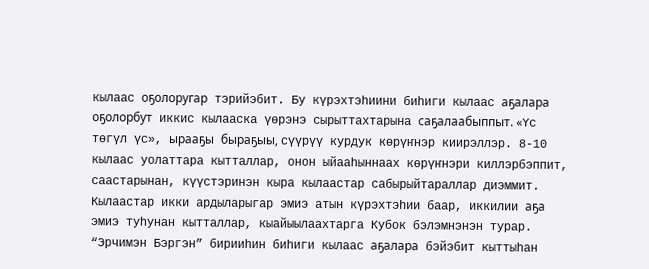кылаас оҕолоругар тэрийэбит. Бу күрэхтэһиини биһиги кылаас аҕалара оҕолорбут иккис кылааска үөрэнэ сырыттахтарына саҕалаабыппыт. «Үс төгүл үс», ырааҕы быраҕыы, сүүрүү курдук көрүҥнэр киирэллэр. 8-10 кылаас уолаттара кытталлар, онон ыйааһыннаах көрүҥнэри киллэрбэппит, саастарынан, күүстэринэн кыра кылаастар сабырыйтараллар диэммит. Кылаастар икки ардыларыгар эмиэ атын күрэхтэһии баар, иккилии аҕа эмиэ туһунан кытталлар, кыайыылаахтарга Кубок бэлэмнэнэн турар. “Эрчимэн Бэргэн” бирииһин биһиги кылаас аҕалара бэйэбит кыттыһан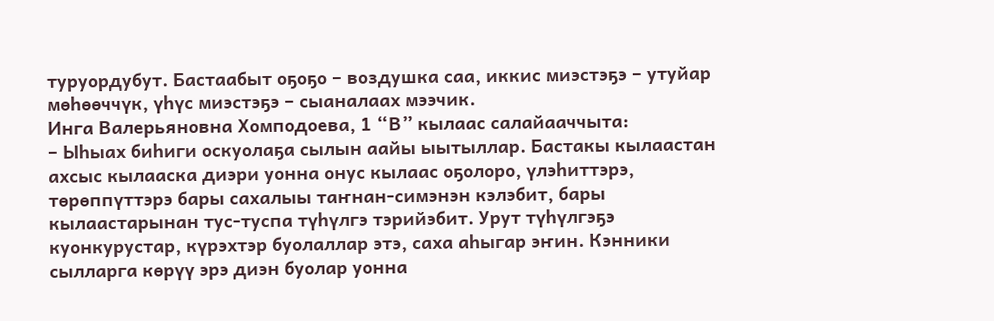туруордубут. Бастаабыт оҕоҕо – воздушка саа, иккис миэстэҕэ – утуйар мөһөөччүк, үһүс миэстэҕэ – сыаналаах мээчик.
Инга Валерьяновна Хомподоева, 1 “В” кылаас салайааччыта:
– Ыһыах биһиги оскуолаҕа сылын аайы ыытыллар. Бастакы кылаастан ахсыс кылааска диэри уонна онус кылаас оҕолоро, үлэһиттэрэ, төрөппүттэрэ бары сахалыы таҥнан-симэнэн кэлэбит, бары кылаастарынан тус-туспа түһүлгэ тэрийэбит. Урут түһүлгэҕэ куонкурустар, күрэхтэр буолаллар этэ, саха аһыгар эҥин. Кэнники сылларга көрүү эрэ диэн буолар уонна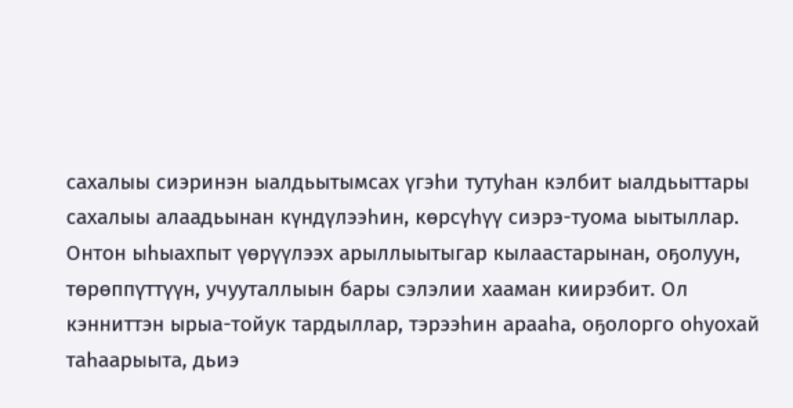сахалыы сиэринэн ыалдьытымсах үгэһи тутуһан кэлбит ыалдьыттары сахалыы алаадьынан күндүлээһин, көрсүһүү сиэрэ-туома ыытыллар. Онтон ыһыахпыт үөрүүлээх арыллыытыгар кылаастарынан, оҕолуун, төрөппүттүүн, учууталлыын бары сэлэлии хааман киирэбит. Ол кэнниттэн ырыа-тойук тардыллар, тэрээһин арааһа, оҕолорго оһуохай таһаарыыта, дьиэ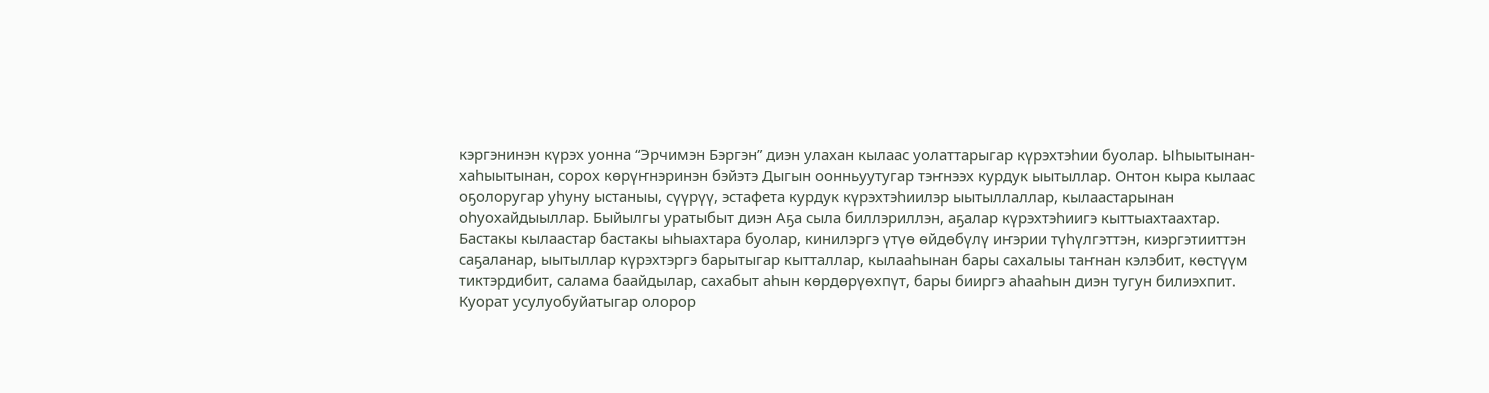кэргэнинэн күрэх уонна “Эрчимэн Бэргэн” диэн улахан кылаас уолаттарыгар күрэхтэһии буолар. Ыһыытынан-хаһыытынан, сорох көрүҥнэринэн бэйэтэ Дыгын оонньуутугар тэҥнээх курдук ыытыллар. Онтон кыра кылаас оҕолоругар уһуну ыстаныы, сүүрүү, эстафета курдук күрэхтэһиилэр ыытыллаллар, кылаастарынан оһуохайдыыллар. Быйылгы уратыбыт диэн Аҕа сыла биллэриллэн, аҕалар күрэхтэһиигэ кыттыахтаахтар.
Бастакы кылаастар бастакы ыһыахтара буолар, кинилэргэ үтүө өйдөбүлү иҥэрии түһүлгэттэн, киэргэтииттэн саҕаланар, ыытыллар күрэхтэргэ барытыгар кытталлар, кылааһынан бары сахалыы таҥнан кэлэбит, көстүүм тиктэрдибит, салама баайдылар, сахабыт аһын көрдөрүөхпүт, бары бииргэ аһааһын диэн тугун билиэхпит.
Куорат усулуобуйатыгар олорор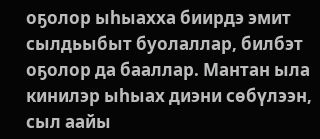оҕолор ыһыахха биирдэ эмит сылдьыбыт буолаллар, билбэт оҕолор да бааллар. Мантан ыла кинилэр ыһыах диэни сөбүлээн, сыл аайы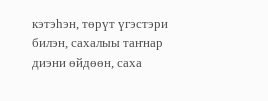кэтэһэн, төрүт үгэстэри билэн, сахалыы таҥнар диэни өйдөөн, саха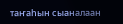таҥаһын сыаналаан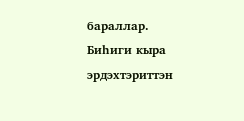бараллар. Биһиги кыра эрдэхтэриттэн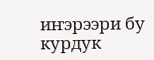иҥэрээри бу курдук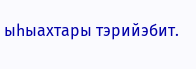ыһыахтары тэрийэбит.